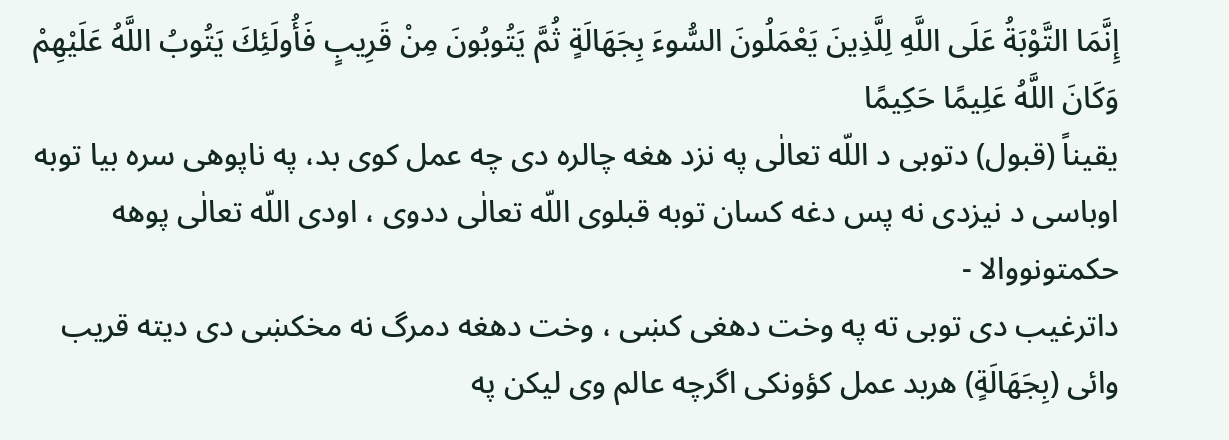إِنَّمَا التَّوْبَةُ عَلَى اللَّهِ لِلَّذِينَ يَعْمَلُونَ السُّوءَ بِجَهَالَةٍ ثُمَّ يَتُوبُونَ مِنْ قَرِيبٍ فَأُولَئِكَ يَتُوبُ اللَّهُ عَلَيْهِمْ وَكَانَ اللَّهُ عَلِيمًا حَكِيمًا
یقیناً (قبول) دتوبی د اللّه تعالٰی په نزد هغه چالره دی چه عمل کوی بد، په ناپوهی سره بیا توبه اوباسی د نیزدی نه پس دغه کسان توبه قبلوی اللّه تعالٰی ددوی ، اودی اللّه تعالٰی پوهه حکمتونووالا -
داترغیب دی توبی ته په وخت دهغی کښی ، وخت دهغه دمرگ نه مخکښی دی دیته قریب وائی (بِجَهَالَةٍ) هربد عمل کؤونکی اگرچه عالم وی لیکن په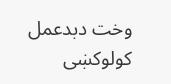وخت دبدعمل کولوکښی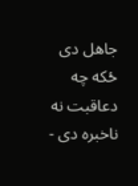جاهل دی ځکه چه دعاقبت نه ناخبره دی -